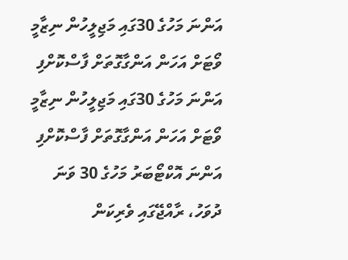އަންނަ މަހުގެ 30ގައި މަޖިލީހުން ނިޒާމީ ވޯޓަށް އަހަން އަންގާގޮތަށް ފާސްކޮށްފި
އަންނަ މަހުގެ 30ގައި މަޖިލީހުން ނިޒާމީ ވޯޓަށް އަހަން އަންގާގޮތަށް ފާސްކޮށްފި
އަންނަ އޮކްޓޯބަރު މަހުގެ 30 ވަނަ ދުވަހު، ރާއްޖޭގައި ވެރިކަން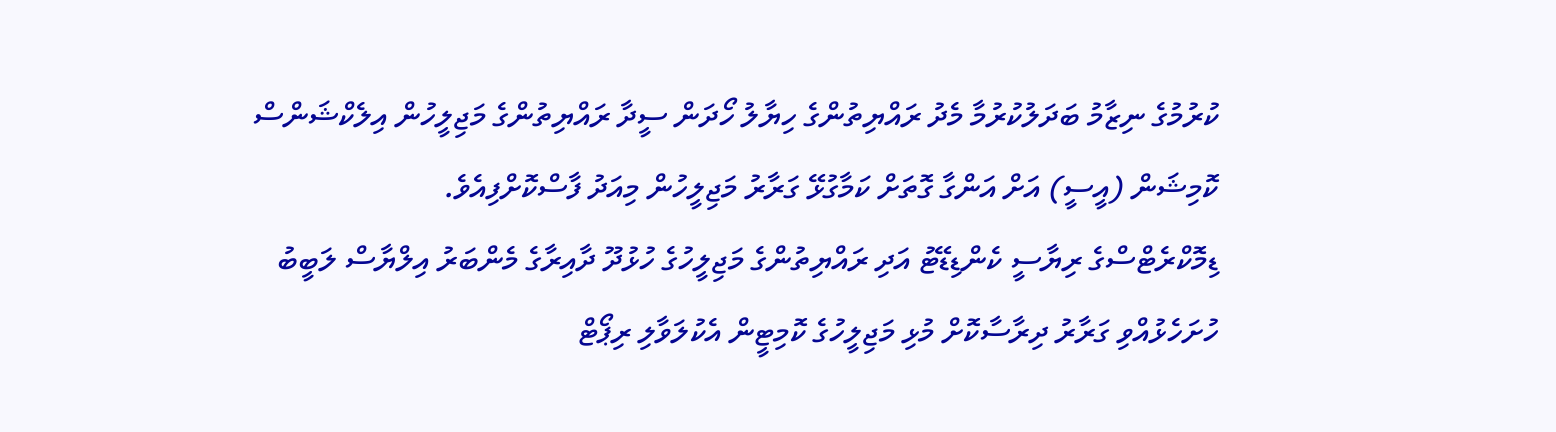ކުރުމުގެ ނިޒާމު ބަދަލުކުރުމާ މެދު ރައްޔިތުންގެ ހިޔާލު ހޯދަން ސީދާ ރައްޔިތުންގެ މަޖިލީހުން އިލެކްޝަންސް ކޮމިޝަން (އީސީ) އަށް އަންގާ ގޮތަށް ކަމާގުޅޭ ގަރާރު މަޖިލީހުން މިއަދު ފާސްކޮށްފިއެވެ.
ޑިމޮކްރެޓްސްގެ ރިޔާސީ ކެންޑިޑޭޓު އަދި ރައްޔިތުންގެ މަޖިލީހުގެ ހުޅުދޫ ދާއިރާގެ މެންބަރު އިލްޔާސް ލަބީބު ހުށަހެޅުއްވި ގަރާރު ދިރާސާކޮށް މުޅި މަޖިލީހުގެ ކޮމިޓީން އެކުލަވާލި ރިޕޯޓް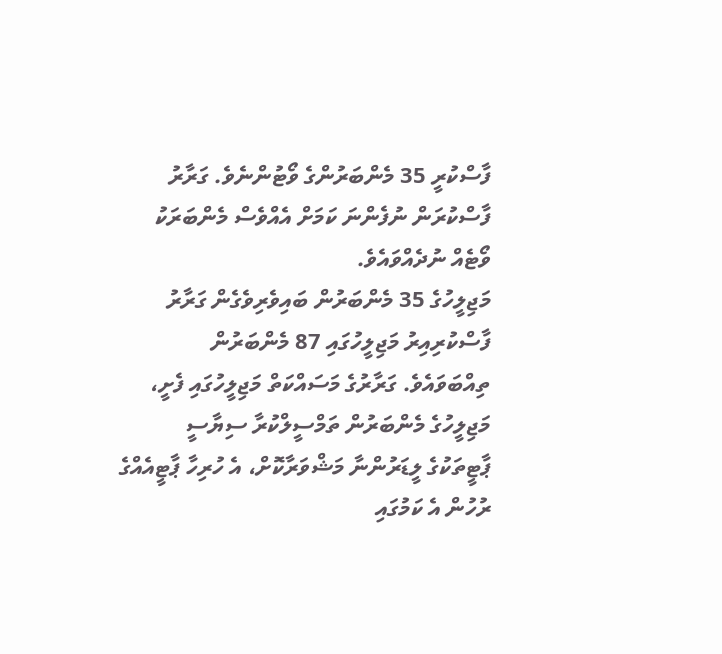ފާސްކުރީ 35 މެންބަރުންގެ ވޯޓުންނެވެ. ގަރާރު ފާސްކުރަން ނުފެންނަ ކަމަށް އެއްވެސް މެންބަރަކު ވޯޓެއް ނުދެއްވައެވެ.
މަޖިލީހުގެ 35 މެންބަރުން ބައިވެރިވެގެން ގަރާރު ފާސްކުރިއިރު މަޖިލީހުގައި 87 މެންބަރުން ތިއްބަވައެވެ. ގަރާރުގެ މަސައްކަތް މަޖިލީހުގައި ފެށީ، މަޖިލީހުގެ މެންބަރުން ތަމްސީލްކުރާ ސިޔާސީ ޕާޓީތަކުގެ ލީޑަރުންނާ މަޝްވަރާކޮށް، އެ ހުރިހާ ޕާޓީއެއްގެ ރުހުން އެ ކަމުގައި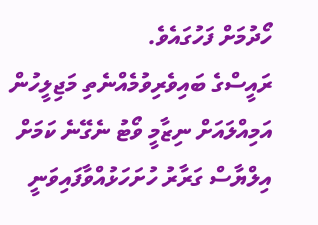ހޯދުމަށް ފަހުގައެވެ.
ރައީސްގެ ބައިވެރިވުމެއްނެތި މަޖިލީހުން އަމިއްލައަށް ނިޒާމީ ވޯޓު ނެގޭނެ ކަމަށް އިލްޔާސް ގަރާރު ހުށަހަޅުއްވާފައިވަނީ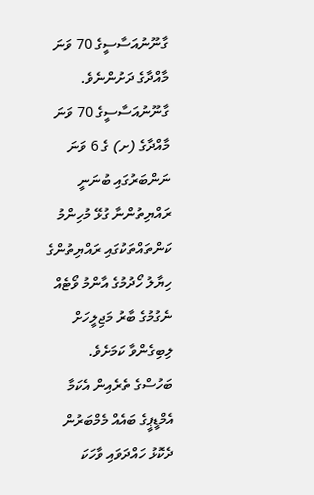ގާނޫނުއަސާސީގެ 70 ވަނަ މާއްދާގެ ދަށުންނެވެ. ގާނޫނުއަސާސީގެ 70 ވަނަ މާއްދާގެ (ށ) ގެ 6 ވަނަ ނަންބަރުގައި ބުނަނީ ރައްޔިތުންނާ ގުޅޭ މުހިންމު ކަންތައްތަކުގައި ރައްޔިތުންގެ ހިޔާލު ހޯދުމުގެ އާންމު ވޯޓެއް ނެގުމުގެ ބާރު މަޖިލީހަށް ލިބިގެންވާ ކަމަށެވެ.
ބަހުސްގެ ތެރެއިން އެކަމާ އެމްޑީޕީގެ ބައެއް މެމްބަރުން ދެކޮޅު ހައްދަވައި ވާހަކަ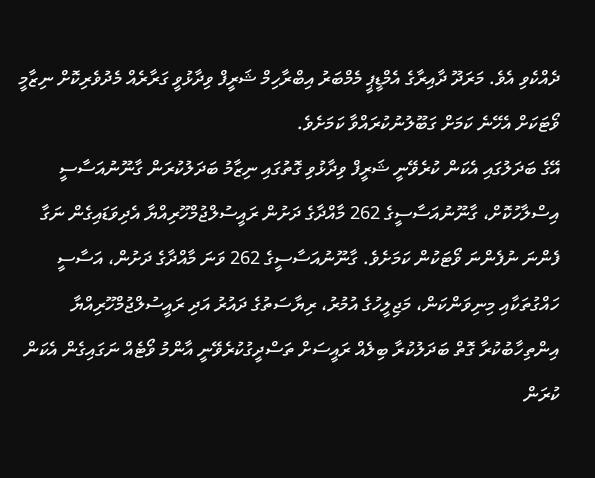ދެއްކެވި އެވެ. މަރަދޫ ދާއިރާގެ އެމްޑީޕީ މެމްބަރު އިބްރާހިމް ޝަރީފް ވިދާޅުވީ ގަރާރެއް މެދުވެރިކޮށް ނިޒާމީ ވޯޓަކަށް އެހޭނެ ކަމަށް ގަބޫލުނުކުރައްވާ ކަމަށެވެ.
އޭގެ ބަދަލުގައި އެކަން ކުރެވޭނީ ޝަރީފް ވިދާޅުވި ގޮތުގައި ނިޒާމު ބަދަލުކުރަން ގާނޫނުއަސާސީ އިސްލާހުކޮށް، ގާނޫނުއަސާސީގެ 262 މާއްދާގެ ދަށުން ރައީސުލްޖުމްހޫރިއްޔާ އެދިވަޑައިގެން ނަގާ ފެންނަ ނުފެންނަ ވޯޓަކުން ކަމަށެވެ. ގާނޫނުއަސާސީގެ 262 ވަނަ މާއްދާގެ ދަށުން، އަސާސީ ހައްގުތަކާއި މިނިވަންކަން، މަޖިލީހުގެ އުމުރު، ރިޔާސަތުގެ ދައުރު އަދި ރައީސުލްޖުމްހޫރިއްޔާ އިންތިހާބުކުރާ ގޮތް ބަދަލުކުރާ ބިލެއް ރައީސަށް ތަސްދީގުކުރެވޭނީ އާންމު ވޯޓެއް ނަގައިގެން އެކަން ކުރަން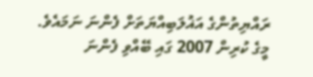ރައްޔިތުންގެ އަޣުލަބިއްޔަތަށް ފެންނަ ނަމައެވެ.
މީގެ ކުރިން 2007 ގައި ބޭއްވި ފެންނަ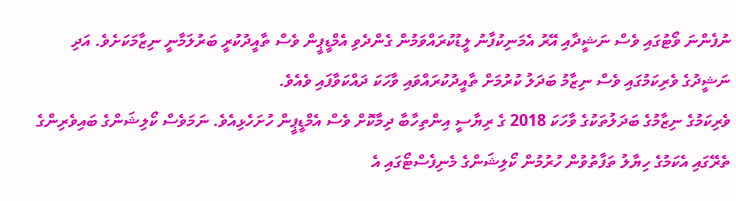ނުފެންނަ ވޯޓުގައި ވެސް ނަޝީދާއި އޭރު އެމަނިކުފާނު ލީޑުކުރައްވަމުން ގެންދެވި އެމްޑީޕީން ވެސް ތާއީދުކުރީ ބަރުލަމާނީ ނިޒާމަކަށެވެ. އަދި ނަޝީދުގެ ވެރިކަމުގައި ވެސް ނިޒާމު ބަދަލު ކުރުމަށް ތާއީދުކުރައްވައި ވާހަކަ ދައްކަވާފައި ވެއެވެ.
ވެރިކަމުގެ ނިޒާމުގެ ބަދަލުތަކުގެ ވާހަކަ 2018 ގެ ރިޔާސީ އިންތިހާބާ ދިމާކޮށް ވެސް އެމްޑީޕީން ހުށަހެޅިއެވެ. ނަމަވެސް ކޯލިޝަންގެ ބައިވެރިންގެ ތެރޭގައި އެކަމުގެ ހިޔާލު ތަފާތުވުން ހުރުމުން ކޯލިޝަންގެ މެނިފެސްޓޯގައި އެ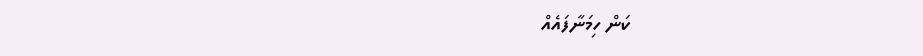ކަން ހިމަނާފައެއް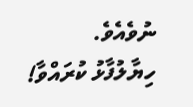ނުވެއެވެ.
ހިޔާލުފާޅު ކުރައްވާ!